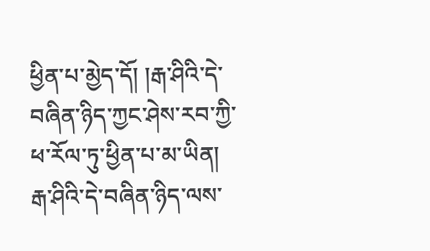ཕྱིན་པ་མྱེད་དོ། །རྒ་ཤིའི་དེ་བཞིན་ཉིད་ཀྱང་ཤེས་རབ་ཀྱི་ཕ་རོལ་ཏུ་ཕྱིན་པ་མ་ཡིན། རྒ་ཤིའི་དེ་བཞིན་ཉིད་ལས་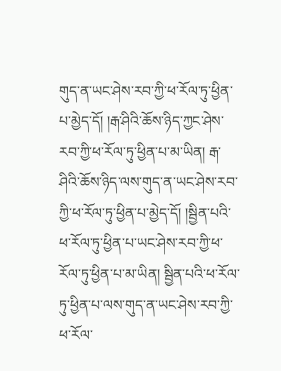གུད་ན་ཡང་ཤེས་རབ་ཀྱི་ཕ་རོལ་ཏུ་ཕྱིན་པ་མྱེད་དོ། །རྒ་ཤིའི་ཆོས་ཉིད་ཀྱང་ཤེས་རབ་ཀྱི་ཕ་རོལ་ཏུ་ཕྱིན་པ་མ་ཡིན། རྒ་ཤིའི་ཆོས་ཉིད་ལས་གུད་ན་ཡང་ཤེས་རབ་ཀྱི་ཕ་རོལ་ཏུ་ཕྱིན་པ་མྱེད་དོ། །སྦྱིན་པའི་ཕ་རོལ་ཏུ་ཕྱིན་པ་ཡང་ཤེས་རབ་ཀྱི་ཕ་རོལ་ཏུ་ཕྱིན་པ་མ་ཡིན། སྦྱིན་པའི་ཕ་རོལ་ཏུ་ཕྱིན་པ་ལས་གུད་ན་ཡང་ཤེས་རབ་ཀྱི་ཕ་རོལ་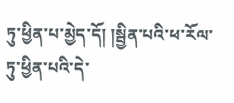ཏུ་ཕྱིན་པ་མྱེད་དོ། །སྦྱིན་པའི་ཕ་རོལ་ཏུ་ཕྱིན་པའི་དེ་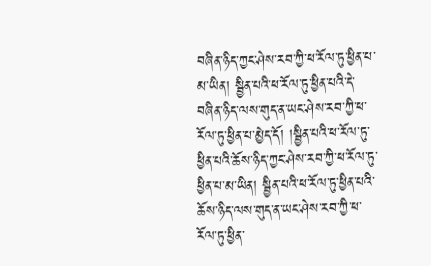བཞིན་ཉིད་ཀྱང་ཤེས་རབ་ཀྱི་ཕ་རོལ་ཏུ་ཕྱིན་པ་མ་ཡིན། སྦྱིན་པའི་ཕ་རོལ་ཏུ་ཕྱིན་པའི་དེ་བཞིན་ཉིད་ལས་གུད་ན་ཡང་ཤེས་རབ་ཀྱི་ཕ་རོལ་ཏུ་ཕྱིན་པ་མྱེད་དོ། །སྦྱིན་པའི་ཕ་རོལ་ཏུ་ཕྱིན་པའི་ཆོས་ཉིད་ཀྱང་ཤེས་རབ་ཀྱི་ཕ་རོལ་ཏུ་ཕྱིན་པ་མ་ཡིན། སྦྱིན་པའི་ཕ་རོལ་ཏུ་ཕྱིན་པའི་ཆོས་ཉིད་ལས་གུད་ན་ཡང་ཤེས་རབ་ཀྱི་ཕ་རོལ་ཏུ་ཕྱིན་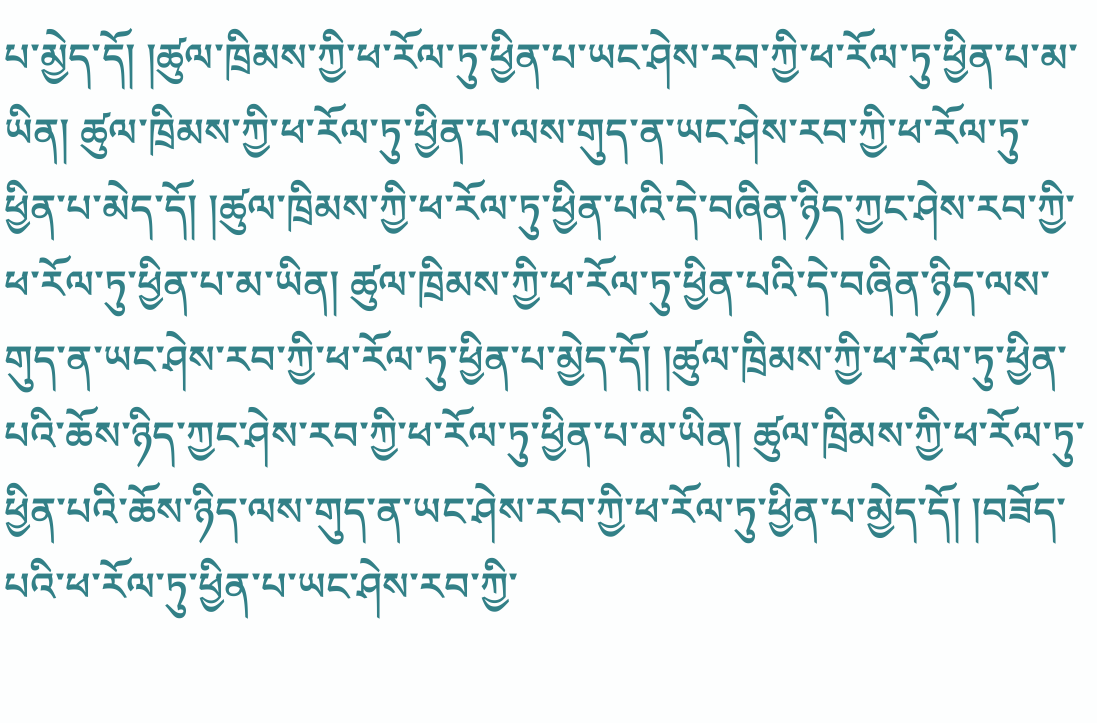པ་མྱེད་དོ། །ཚུལ་ཁྲིམས་ཀྱི་ཕ་རོལ་ཏུ་ཕྱིན་པ་ཡང་ཤེས་རབ་ཀྱི་ཕ་རོལ་ཏུ་ཕྱིན་པ་མ་ཡིན། ཚུལ་ཁྲིམས་ཀྱི་ཕ་རོལ་ཏུ་ཕྱིན་པ་ལས་གུད་ན་ཡང་ཤེས་རབ་ཀྱི་ཕ་རོལ་ཏུ་ཕྱིན་པ་མེད་དོ། །ཚུལ་ཁྲིམས་ཀྱི་ཕ་རོལ་ཏུ་ཕྱིན་པའི་དེ་བཞིན་ཉིད་ཀྱང་ཤེས་རབ་ཀྱི་ཕ་རོལ་ཏུ་ཕྱིན་པ་མ་ཡིན། ཚུལ་ཁྲིམས་ཀྱི་ཕ་རོལ་ཏུ་ཕྱིན་པའི་དེ་བཞིན་ཉིད་ལས་གུད་ན་ཡང་ཤེས་རབ་ཀྱི་ཕ་རོལ་ཏུ་ཕྱིན་པ་མྱེད་དོ། །ཚུལ་ཁྲིམས་ཀྱི་ཕ་རོལ་ཏུ་ཕྱིན་པའི་ཆོས་ཉིད་ཀྱང་ཤེས་རབ་ཀྱི་ཕ་རོལ་ཏུ་ཕྱིན་པ་མ་ཡིན། ཚུལ་ཁྲིམས་ཀྱི་ཕ་རོལ་ཏུ་ཕྱིན་པའི་ཆོས་ཉིད་ལས་གུད་ན་ཡང་ཤེས་རབ་ཀྱི་ཕ་རོལ་ཏུ་ཕྱིན་པ་མྱེད་དོ། །བཟོད་པའི་ཕ་རོལ་ཏུ་ཕྱིན་པ་ཡང་ཤེས་རབ་ཀྱི་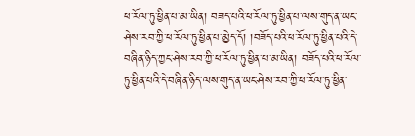ཕ་རོལ་ཏུ་ཕྱིན་པ་མ་ཡིན། བཟད་པའི་ཕ་རོལ་ཏུ་ཕྱིན་པ་ལས་གུད་ན་ཡང་ཤེས་རབ་ཀྱི་ཕ་རོལ་ཏུ་ཕྱིན་པ་མྱེད་དོ། །བཟོད་པའི་ཕ་རོལ་ཏུ་ཕྱིན་པའི་དེ་བཞིན་ཉིད་ཀྱང་ཤེས་རབ་ཀྱི་ཕ་རོལ་ཏུ་ཕྱིན་པ་མ་ཡིན། བཟོད་པའི་ཕ་རོལ་ཏུ་ཕྱིན་པའི་དེ་བཞིན་ཉིད་ལས་གུད་ན་ཡང་ཤེས་རབ་ཀྱི་ཕ་རོལ་ཏུ་ཕྱིན་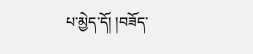པ་མྱེད་དོ། །བཟོད་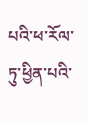པའི་ཕ་རོལ་ཏུ་ཕྱིན་པའི་